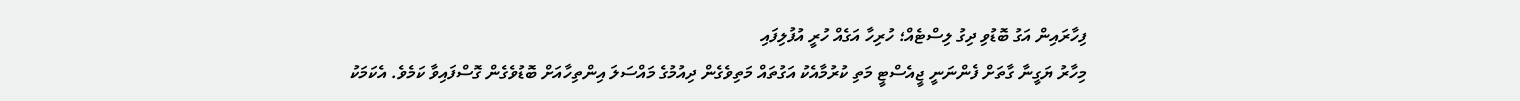ފިހާރައިން އަގު ބޮޑުވި ދިގު ލިސްޓެއް؛ ހުރިހާ އަގެއް ހުރީ އުފުލިފައި
މިހާރު ޔަގީނާ ގާތަށް ފެންނަނީ ޖީއެސްޓީ މަތި ކުރުމާއެކު އަގުތައް މަތިވެގެން ދިއުމުގެ މައްސަލަ އިންތިހާއަށް ބޮޑުވެގެން ގޮސްފައިވާ ކަމެވެ. އެކަމަކު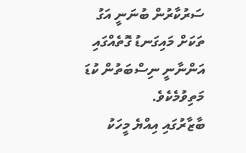ސަރުކާރުން ބުނަނީ އަގު ތަކަށް މައިގަނޑު ގޮތެއްގައި އަންނާނީ ނިސްބަތުން ކުޑަ މަތިވުމެކެވެ.
ބާޒާރުގައި އިއްޔެ މީހަކު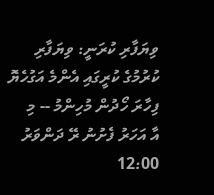ވިޔަފާރި ކުރަނީ: ވިޔަފާރި ކުރުމުގެ ކުރީގައި އެންމެ އަގުހެޔޮ ފިހާރަ ހޯދުން މުހިންމު -- މި
އާ އަހަރު ފެށުނު ރޭ ދަންވަރު 12:00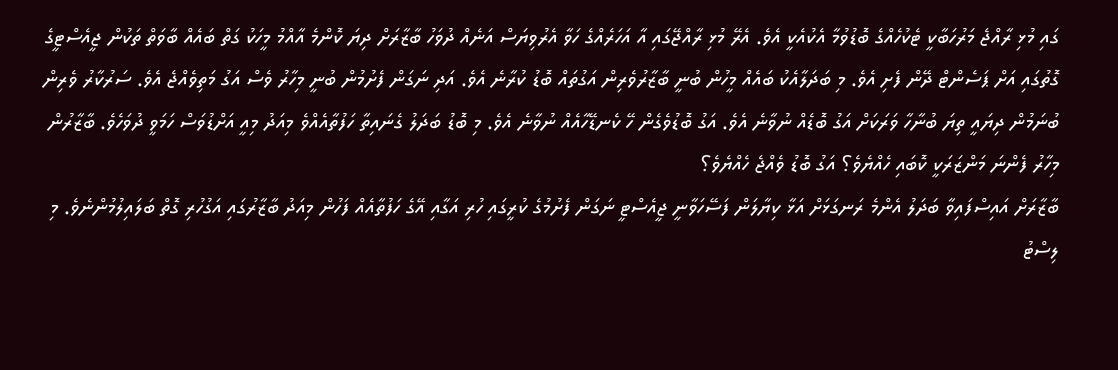ގައި މުޅި ރާއްޖެ މަރުހަބާކީ ޓެކުހެއްގެ ބޮޑުވުމާ އެކުއެކީ އެވެ. އެރޭ މުޅި ރާއްޖޭގައި އާ އަހަރެއްގެ ހަވާ އެރުވިޔަސް އަނެއް ދުވަހު ބާޒާރަށް ދިޔަ ކޮންމެ އާއްމު މީހަކު ގަތް ބައެއް ބާވަތް ތަކުން ޖީއެސްޓީގެ ގޮތުގައި އަށް ޕަސެންޓް ދޭން ފެށި އެވެ. މި ބަދަލާއެކު ބައެއް މީހުން ބުނީ ބާޒާރުވެރިން އަގުތައް ބޮޑު ކުރާނެ އެވެ. އަދި ނަގަން ފެށުމުން ބުނީ މިހާރު ވެސް އަގު މަތިވެއްޖެ އެވެ. ސަރުކާރު ވެރިން ބުނަމުން ދިޔައީ ތިޔަ ބުނާހާ ވަރަކަށް އަގު ބޮޑެއް ނުވާނެ އެވެ. އަގު ބޮޑުވެގެން ހޭ ކެނޑޭހާއެއް ނުވާނެ އެވެ. މި ބޮޑު ބަދަލު ގެނައިތާ ހަފުތާއެއްވެ މިއަދު މިއީ އަށްޑުވަސް ހަމަވީ ދުވަހެވެ. ބާޒާރުން މިހާރު ފެންނަ މަންޒަރަކީ ކޮބައި ހެއްޔެވެ؟ އަގު ބޮޑު ވެއްޖެ ހެއްޔެވެ؟
ބާޒާރަށް އައިސްފައިވާ ބަދަލު އެންމެ ރަނގަޅަށް އަޅާ ކިޔާލަން ފަސޭހަވާނީ ޖީއެސްޓީ ނަގަން ފެށުމުގެ ކުރީގައި ހުރި އަގާއި އޭގެ ހަފުތާއެއް ފަހުން މިއަދު ބާޒާރުގައި އަގުހުރި ގޮތް ބަލައިލުމުންނެވެ. މި ލިސްޓު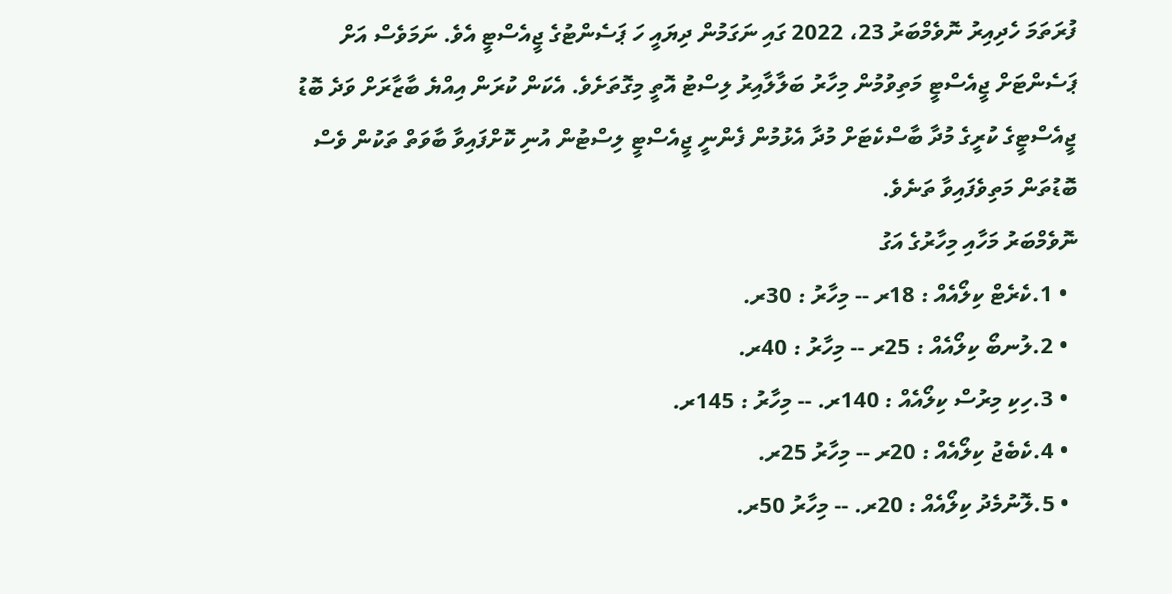ފުރަތަމަ ހެދިއިރު ނޮވެމްބަރު 23، 2022 ގައި ނަގަމުން ދިޔައީ ހަ ޕަސެންޓުގެ ޖީއެސްޓީ އެވެ. ނަމަވެސް އަށް ޕަސެންޓަށް ޖީއެސްޓީ މަތިވުމުން މިހާރު ބަލާލާއިރު ލިސްޓު އޮތީ މިގޮތަށެވެ. އެކަން ކުރަން އިއްޔެ ބާޒާރަށް ވަދެ ބޮޑު ޖީއެސްޓީގެ ކުރީގެ މުދާ ބާސްކެޓަށް މުދާ އެޅުމުން ފެންނީ ޖީއެސްޓީ ލިސްޓުން އުނި ކޮށްފައިވާ ބާވަތް ތަކުން ވެސް ބޮޑުތަން މަތިވެފައިވާ ތަނެވެ.
ނޮވެމްބަރު މަހާއި މިހާރުގެ އަގު
  • 1.ކެރެޓް ކިލޯއެއް : 18ރ -- މިހާރު : 30ރ.
  • 2.ލުނބޯ ކިލޯއެއް : 25ރ -- މިހާރު : 40ރ.
  • 3.ހިކި މިރުސް ކިލޯއެއް : 140ރ. -- މިހާރު : 145ރ.
  • 4.ކެބެޖު ކިލޯއެއް : 20ރ -- މިހާރު 25ރ.
  • 5.ލޮނުމެދު ކިލޯއެއް : 20ރ. -- މިހާރު 50ރ.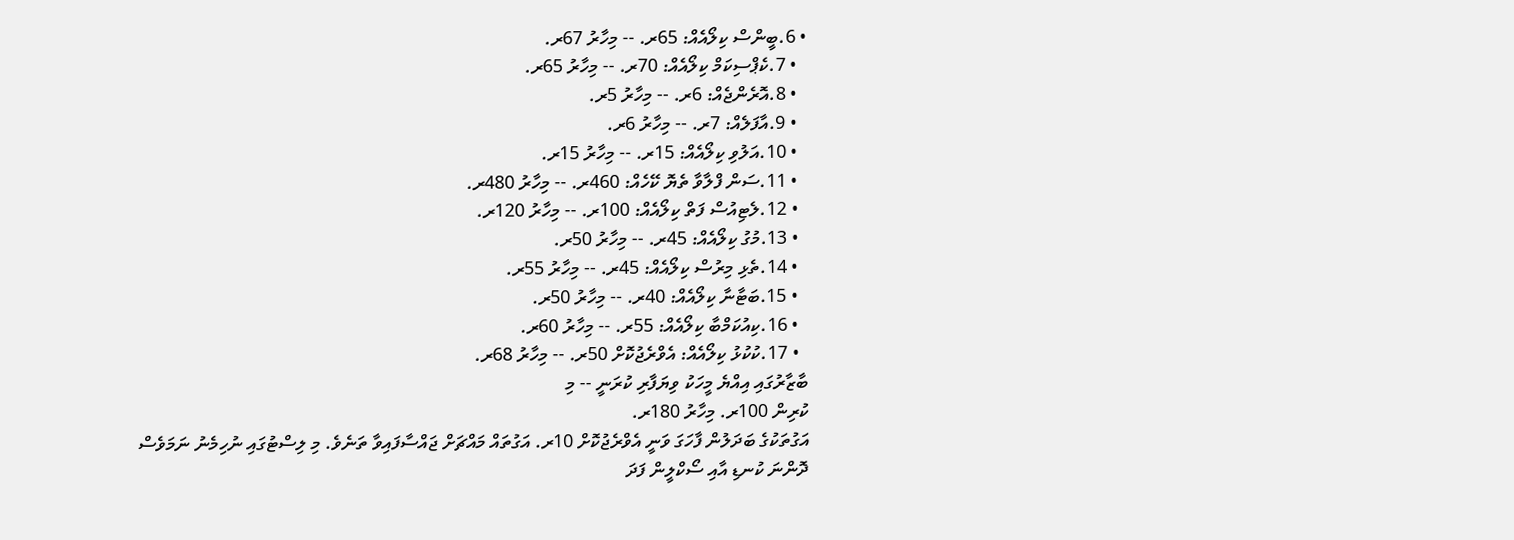• 6.ބީންސް ކިލޯއެއް: 65ރ. -- މިހާރު 67ރ.
  • 7.ކެޕްސިކަމް ކިލޯއެއް: 70ރ. -- މިހާރު 65ރ.
  • 8.އޮރެންޖެއް: 6ރ. -- މިހާރު 5ރ.
  • 9.އާފަލެއް: 7ރ. -- މިހާރު 6ރ.
  • 10.އަލުވި ކިލޯއެއް: 15ރ. -- މިހާރު 15ރ.
  • 11.ސަން ފްލާވާ ތެޔޮ ކޭހެއް: 460ރ. -- މިހާރު 480ރ.
  • 12.ލެޓިއުސް ފަތް ކިލޯއެއް: 100ރ. -- މިހާރު 120ރ.
  • 13.މުގު ކިލޯއެއް: 45ރ. -- މިހާރު 50ރ.
  • 14.ތެޅި މިރުސް ކިލޯއެއް: 45ރ. -- މިހާރު 55ރ.
  • 15.ބަޓާނާ ކިލޯއެއް: 40ރ. -- މިހާރު 50ރ.
  • 16.ކިއުކަމްބާ ކިލޯއެއް: 55ރ. -- މިހާރު 60ރ.
  • 17.ކުކުޅު ކިލޯއެއް: އެވްރެޖުކޮށް 50ރ. -- މިހާރު 68ރ.
ބާޒާރުގައި އިއްޔެ މީހަކު ވިޔަފާރި ކުރަނީ -- މި
ކުރިން 100ރ. މިހާރު 180ރ.
އަގުތަކުގެ ބަދަލުން ފާހަގަ ވަނީ އެވްރެޖުކޮށް 10ރ. އަގުތައް މައްޗަށް ޖައްސާފައިވާ ތަނެވެ. މި ލިސްޓުގައި ނުހިމެނު ނަމަވެސް ދޮންނަ ކުނޑި އާއި ސޯކްލީން ފަދަ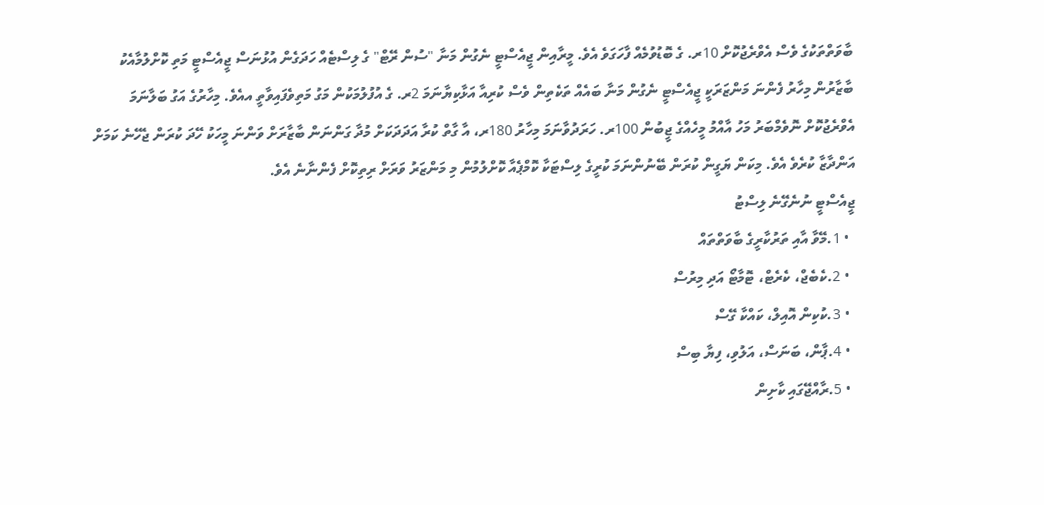ބާވަތްތަކުގެ ވެސް އެވްރެޖުކޮށް 10ރ. ގެ ބޮޑުވުމެއް ފާހަގަވެ އެވެ. މީރާއިން ޖީއެސްޓީ ނެގުން މަނާ "ސުން ރޭޓް" ގެ ލިސްޓެއް ހަދަގެން އުޅުނަސް ޖީއެސްޓީ މަތި ކޮށްލުމާއެކު ބާޒާރުން މިހާރު ފެންނަ މަންޒަރަކީ ޖީއެސްޓީ ނެގުން މަނާ ބައެއް ތަކެތިން ވެސް ކުރިއާ އަޅާކިޔާނަމަ 2ރ. ގެ އުފުލުމަކުން މަގު މަތިވެފައިވާތީ އއެވެ. މިހާރުގެ އަގު ބަލާނަމަ އެވްރެޖުކޮށް ނޮވެމްބަރު މަހު އާއްމު މީހެއްގެ ޖީބުން 100ރ. ހަރަދުވާނަމަ މިހާރު 180ރ، އާ ގާތް ކުރާ އަދަދަކަށް މުދާ ގަންނަން ބާޒާރަށް ވަންނަ މީހަކު ހޭދަ ކުރަން ޖެހޭނެ ކަމަށް އަންދާޒާ ކުރެވެ އެވެ. މިކަން ޔަގީން ކުރަން ބޭނުންނަމަ ކުރީގެ ލިސްޓަކާ ކޮމްޕެއާ ކޮށްލުމުން މި މަންޒަރު ވަރަށް ރިތިކޮށް ފެންނާނެ އެވެ.
ޖީއެސްޓީ ނުނެގޭނެ ލިސްޓު
  • 1.މޭވާ އާއި ތަރުކާރީގެ ބާވަތްތައް
  • 2.ކެބެޖް، ކެރެޓް، ޓޮމާޓޯ އަދި މިރުސް
  • 3.ކުކިން އޮއިލް، ކައްކާ ގޭސް
  • 4.ޕާން، ބަނަސް، އަލުވި، ފިޔާ ބިސް
  • 5.ރާއްޖޭގައި ކާށިން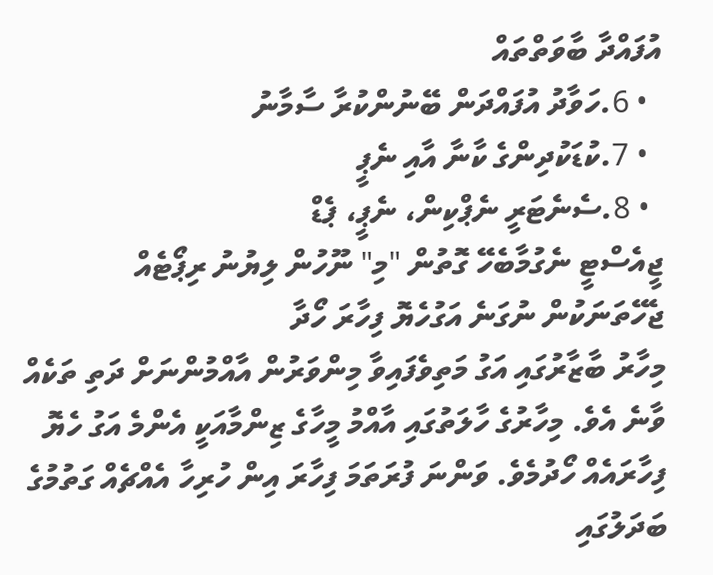އުފައްދާ ބާވަތްތައް
  • 6.ހަވާދު އުފައްދަން ބޭނުންކުރާ ސާމާނު
  • 7.ކުޑަކުދިންގެ ކާނާ އާއި ނެޕީ
  • 8.ސެނެޓަރީ ނެޕްކިން، ނެޕީ، ޕެޑް
ޖީއެސްޓީ ނެގުމާބެހޭ ގޮތުން "މި" ނޫހުން ލިޔުނު ރިޕޯޓެއް
ޖެހޭތަނަކުން ނުގަނެ އަގުހެޔޮ ފިހާރަ ހޯދާ
މިހާރު ބާޒާރުގައި އަގު މަތިވެފައިވާ މިންވަރުން އާއްމުންނަށް ދަތި ތަކެއް ވާނެ އެވެ. މިހާރުގެ ހާލަތުގައި އާއްމު މީހާގެ ޒިންމާއަކީ އެންމެ އަގު ހެޔޮ ފިހާރައެއް ހޯދުމެވެ. ވަންނަ ފުރަތަމަ ފިހާރަ އިން ހުރިހާ އެއްޗެއް ގަތުމުގެ ބަދަލުގައި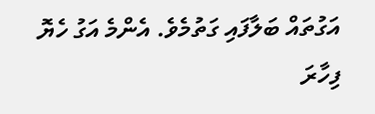އަގުތައް ބަލާފައި ގަތުމެވެ. އެންމެ އަގު ހެޔޮ ފިހާރަ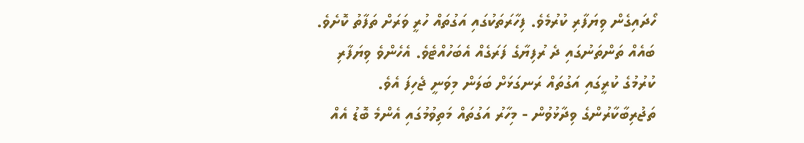ހޯދައިގެން ވިޔަފާރި ކުރުމެވެ. ފިހާރަތަކުގައި އަގުތައް ހުރީ ވަރަށް ތަފާތު ކޮށެވެ. ބައެއް ތަންތަނުގައި ދެ ރުފިޔާގެ ފަރަގެއް އެބަހުއްޓެވެ. އެހެންވެ ވިޔަފާރި ކުރުމުގެ ކުރީގައި އަގުތައް ރަނގަޅަށް ބަލަން މިވަނީ ޖެހިފަ އެވެ.
ތަޖުރިބާކާރުންގެ ވިދާޅުވުން - މިހާރު އަގުތައް މަތިވުމުގައި އެންމެ ބޮޑު އެއް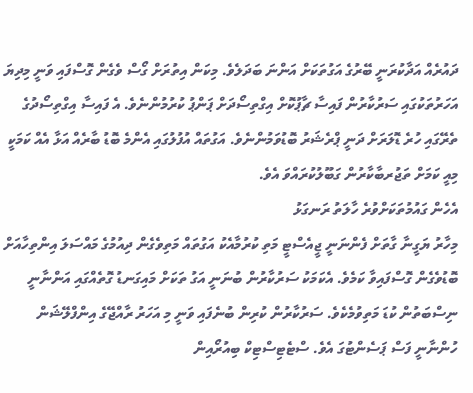ދައުރެއް އަދާކުރަނީ ބޭރުގެ އަގުތަކަށް އަންނަ ބަދަލެވެ. މިކަން އިތުރަށް ގޯސް ވެގެން ގޮސްފައި ވަނީ މިދިޔަ އަހަރުތަކުގައި ސަރުކާރުން ފައިސާ ޗާޕުކޮށް އިގްތިސޯދަށް ޕަންޕު ކުރުމުންނެވެ. އެ ފައިސާ އިގްތިސޯދުގެ ތެރޭގައި ހުރެ ޑޮލަރަށް ދަނީ ޕްރެޝަރު ބޮޑުވަމުންނެވެ. އަގުތައް އުފުލުގައި އެންމެ ބޮޑު ބާރެއް އަޅާ އެއް ކަމަކީ މިއީ ކަމަށް ތަޖުރބާކާރުން ގަބޫލުކުރައްވަ އެވެ.
އެހެން ގައުމުތަކަށްވުރެ ހާލަތު ރަނގަޅު
މިހާރު ޔަގީނާ ގާތަށް ފެންނަނީ ޖީއެސްޓީ މަތި ކުރުމާއެކު އަގުތައް މަތިވެގެން ދިއުމުގެ މައްސަލަ އިންތިހާއަށް ބޮޑުވެގެން ގޮސްފައިވާ ކަމެވެ. އެކަމަކު ސަރުކާރުން ބުނަނީ އަގު ތަކަށް މައިގަނޑު ގޮތެއްގައި އަންނާނީ ނިސްބަތުން ކުޑަ މަތިވުމެކެވެ. ސަރުކާރުން ކުރިން ބުނެފައި ވަނީ މި އަހަރު ރާއްޖޭގެ އިންފްލޭޝަން ހުންނާނީ ފަސް ޕަސެންޓުގަ އެވެ. ސްޓެޓިސްޓިކް ބިއުރޯއިން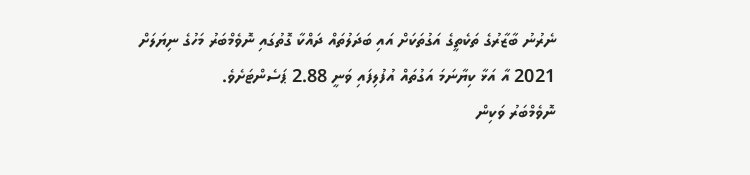ނެރުނު ބާޒާރުގެ ތަކެތީގެ އަގުތަކަށް އައި ބަދަލުތައް ދައްކާ ގޮތުގައި ނޮވެމްބަރު މަހުގެ ނިޔަލަށް 2021 އާ އަޅާ ކިޔާނަމަ އަގުތައް އުފުލިފައި ވަނީ 2.88 ޕަސެންޓަށެވެ.
ނޮވެމްބަރު ވަކިން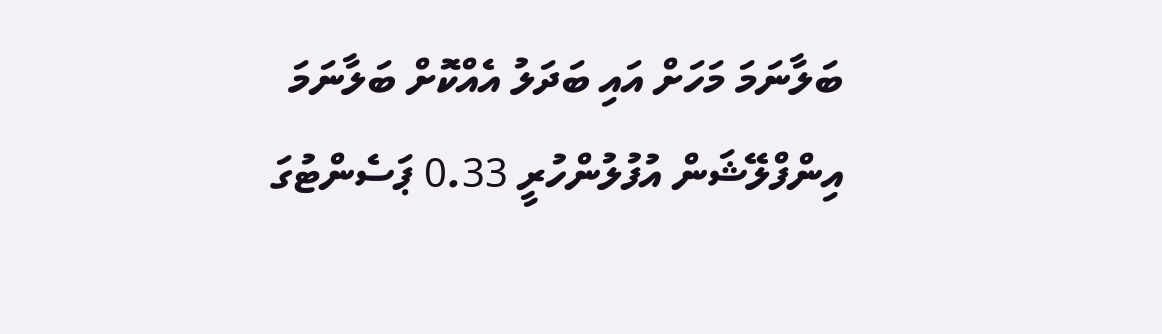ބަލާނަމަ މަހަށް އައި ބަދަލު އެއްކޮށް ބަލާނަމަ އިންފްލޭޝަން އުފުލުންހުރީ 0.33 ޕަސެންޓުގަ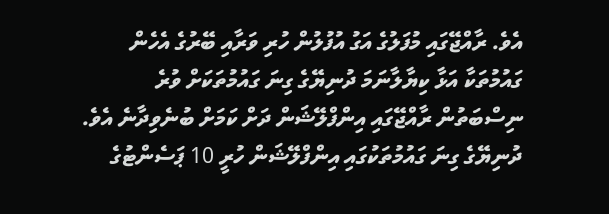އެވެ. ރާއްޖޭގައި މުފަލުގެ އަގު އުފުލުން ހުރި ވަރާއި ބޭރުގެ އެހެން ގައުމުތަކާ އަޅާ ކިޔާލާނަމަ ދުނިޔޭގެ ގިނަ ގައުމުތަކަށް ވުރެ ނިސްބަތުން ރާއްޖޭގައި އިންފްލޭޝަން ދަށް ކަމަށް ބުނެވިދާނެ އެވެ. ދުނިޔޭގެ ގިނަ ގައުމުތަކުގައި އިންފްލޭޝަން ހުރީ 10 ޕަސެންޓުގެ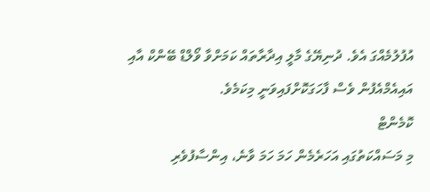އުފުލުމެއްގަ އެވެ. ދުނިޔޭގެ މާލީ އިދާރާތައް ކަމަށްވާ ވޯލްޑް ބޭންކް އާއި އައިއެމްއެފުން ވެސް ފާހަގަކޮށްފައިވަނީ މިކަމެވެ.
ކޮމެންޓް
މި މަސައްކަތުގައި އަހަރެމެން ހަމަ ހަމަ ވާނެ، އިންސާފުވެރި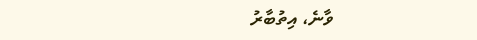ވާނެ، އިތުބާރު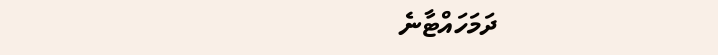ދަމަހައްޓާނެ